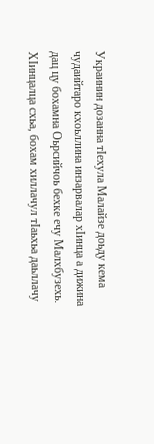Украинин дозанна тIехула Малайзе доьду кема чудаийтаро кхоьллина инзарвалар хIинца а дижина дац цу бохамна Оьрсийчоь бехке ечу Малхбузехь.
ХIинцалца схьа, бохам хиллачул тIаьхьа даьллачу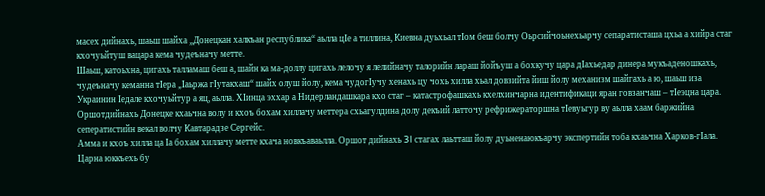масех дийнахь, шаьш шайха „Донецкан халкъан республика“ аьлла цIе а тиллина, Киевна дуьхьал тIом беш болчу Оьрсийчоьнехьарчу сепаратисташа цхьа а хийра стаг кхочуьйтуш вацара кема чудеъначу метте.
Шаьш, катоьхна, цигахь талламаш беш а, шайн ка ма-доллу цигахь лелочу я лелийначу талорийн лараш йойъуш а бохкучу цара дIахьедар динера мукъаденошкахь, чудеъначу кеманна тIера „Iаьржа гIутакхаш“ шайх олуш йолу, кема чудогIучу хенахь цу чохь хилла хьал довзийта йиш йолу механизм шайгахь а ю, шаьш иза Украинин Iедале кхочуьйтур а яц, аьлла. ХIинца эххар а Нидерландашкара кхо стаг – катастрофашкахь кхелхинчарна идентификаци яран говзанчаш – тIеэцна цара.
Оршотдийнахь Донецке кхаьчна волу и кхоъ бохам хиллачу меттера схьагулдина долу декъий латточу рефрижераторшна тIевуьгур ву аьлла хаам баржийна сеператистийн векал волчу Кавтарадзе Сергейс.
Амма и кхоъ хилла ца Iа бохам хиллачу метте кхача новкъаваьлла. Оршот дийнахь 3I стагах лаьтташ йолу дуьненаюкъарчу экспертийн тоба кхаьчна Харков-гIала. Царна юккъехь бу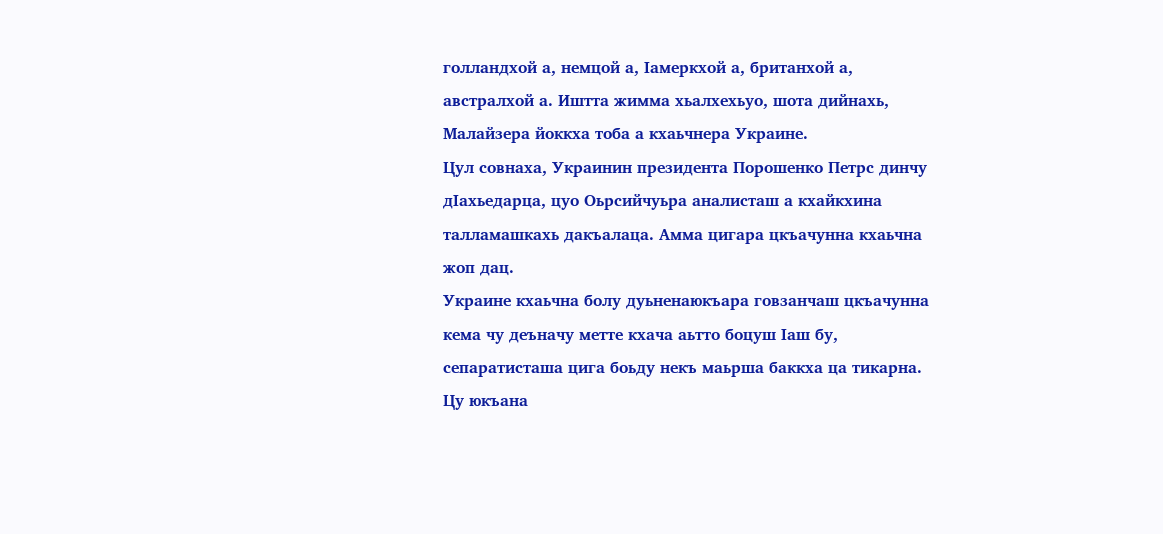голландхой а, немцой а, Iамеркхой а, британхой а, австралхой а. Иштта жимма хьалхехьуо, шота дийнахь, Малайзера йоккха тоба а кхаьчнера Украине.
Цул совнаха, Украинин президента Порошенко Петрс динчу дIахьедарца, цуо Оьрсийчуьра аналисташ а кхайкхина талламашкахь дакъалаца. Амма цигара цкъачунна кхаьчна жоп дац.
Украине кхаьчна болу дуьненаюкъара говзанчаш цкъачунна кема чу деъначу метте кхача аьтто боцуш Iаш бу, сепаратисташа цига боьду некъ маьрша баккха ца тикарна.
Цу юкъана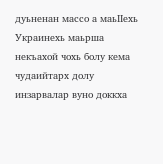дуьненан массо а маьIIехь Украинехь маьрша некъахой чохь болу кема чудаийтарх долу инзарвалар вуно доккха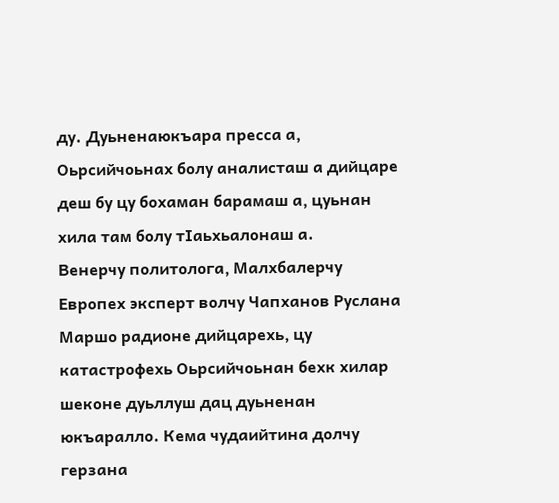ду. Дуьненаюкъара пресса а, Оьрсийчоьнах болу аналисташ а дийцаре деш бу цу бохаман барамаш а, цуьнан хила там болу тIаьхьалонаш а.
Венерчу политолога, Малхбалерчу Европех эксперт волчу Чапханов Руслана Маршо радионе дийцарехь, цу катастрофехь Оьрсийчоьнан бехк хилар шеконе дуьллуш дац дуьненан юкъаралло. Кема чудаийтина долчу герзана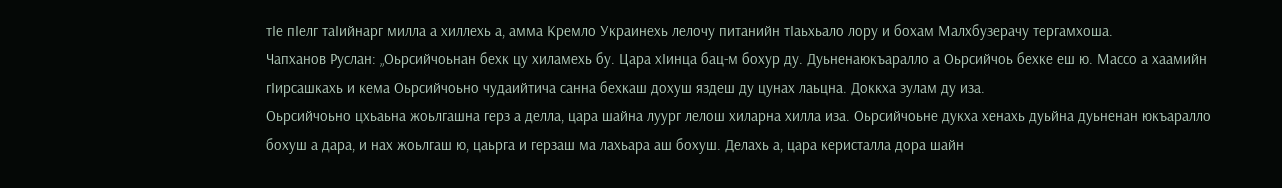тIе пIелг таIийнарг милла а хиллехь а, амма Кремло Украинехь лелочу питанийн тIаьхьало лору и бохам Малхбузерачу тергамхоша.
Чапханов Руслан: „Оьрсийчоьнан бехк цу хиламехь бу. Цара хIинца бац-м бохур ду. Дуьненаюкъаралло а Оьрсийчоь бехке еш ю. Массо а хаамийн гIирсашкахь и кема Оьрсийчоьно чудаийтича санна бехкаш дохуш яздеш ду цунах лаьцна. Доккха зулам ду иза.
Оьрсийчоьно цхьаьна жоьлгашна герз а делла, цара шайна луург лелош хиларна хилла иза. Оьрсийчоьне дукха хенахь дуьйна дуьненан юкъаралло бохуш а дара, и нах жоьлгаш ю, цаьрга и герзаш ма лахьара аш бохуш. Делахь а, цара керисталла дора шайн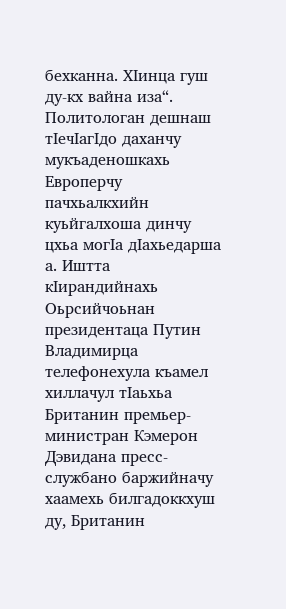бехканна. ХIинца гуш ду-кх вайна иза“.
Политологан дешнаш тIечIагIдо даханчу мукъаденошкахь Европерчу пачхьалкхийн куьйгалхоша динчу цхьа могIа дIахьедарша а. Иштта кIирандийнахь Оьрсийчоьнан президентаца Путин Владимирца телефонехула къамел хиллачул тIаьхьа Британин премьер-министран Кэмерон Дэвидана пресс-службано баржийначу хаамехь билгадоккхуш ду, Британин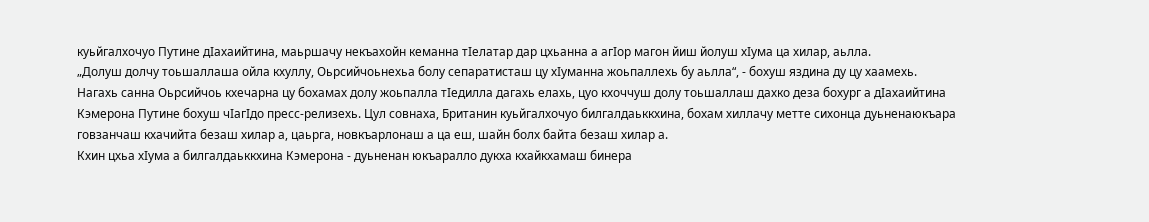куьйгалхочуо Путине дIахаийтина, маьршачу некъахойн кеманна тIелатар дар цхьанна а агIор магон йиш йолуш хIума ца хилар, аьлла.
„Долуш долчу тоьшаллаша ойла кхуллу, Оьрсийчоьнехьа болу сепаратисташ цу хIуманна жоьпаллехь бу аьлла“, - бохуш яздина ду цу хаамехь. Нагахь санна Оьрсийчоь кхечарна цу бохамах долу жоьпалла тIедилла дагахь елахь, цуо кхоччуш долу тоьшаллаш дахко деза бохург а дIахаийтина Кэмерона Путине бохуш чIагIдо пресс-релизехь. Цул совнаха, Британин куьйгалхочуо билгалдаьккхина, бохам хиллачу метте сихонца дуьненаюкъара говзанчаш кхачийта безаш хилар а, цаьрга, новкъарлонаш а ца еш, шайн болх байта безаш хилар а.
Кхин цхьа хIума а билгалдаьккхина Кэмерона - дуьненан юкъаралло дукха кхайкхамаш бинера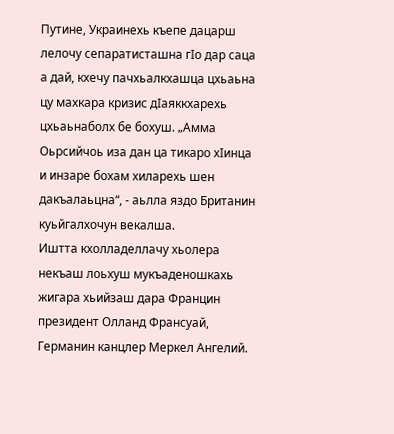Путине, Украинехь къепе дацарш лелочу сепаратисташна гIо дар саца а дай, кхечу пачхьалкхашца цхьаьна цу махкара кризис дIаяккхарехь цхьаьнаболх бе бохуш. „Амма Оьрсийчоь иза дан ца тикаро хIинца и инзаре бохам хиларехь шен дакъалаьцна“, - аьлла яздо Британин куьйгалхочун векалша.
Иштта кхолладеллачу хьолера некъаш лоьхуш мукъаденошкахь жигара хьийзаш дара Францин президент Олланд Франсуай, Германин канцлер Меркел Ангелий.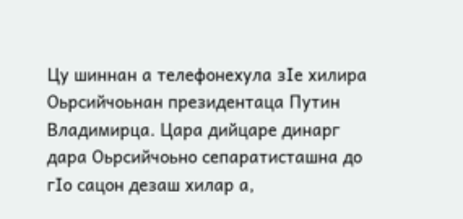Цу шиннан а телефонехула зIе хилира Оьрсийчоьнан президентаца Путин Владимирца. Цара дийцаре динарг дара Оьрсийчоьно сепаратисташна до гIо сацон дезаш хилар а,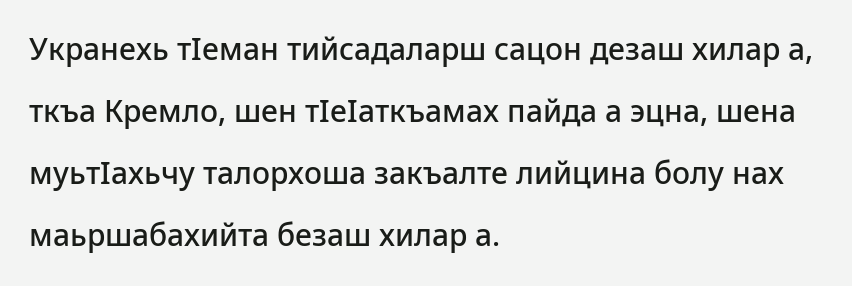Укранехь тIеман тийсадаларш сацон дезаш хилар а, ткъа Кремло, шен тIеIаткъамах пайда а эцна, шена муьтIахьчу талорхоша закъалте лийцина болу нах маьршабахийта безаш хилар а.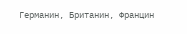Германин, Британин, Францин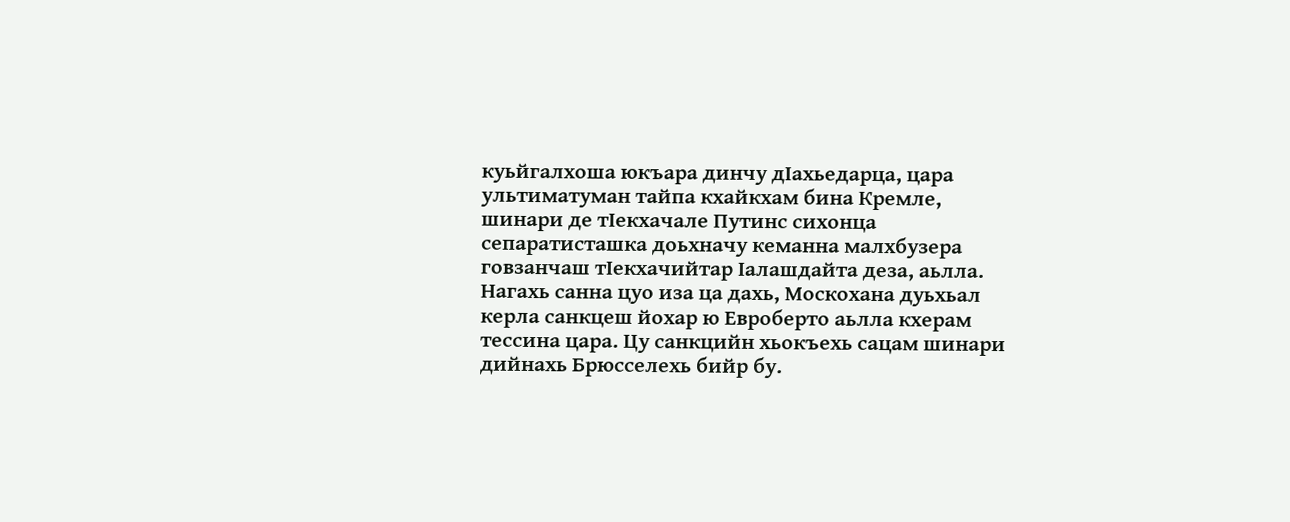куьйгалхоша юкъара динчу дIахьедарца, цара ультиматуман тайпа кхайкхам бина Кремле, шинари де тIекхачале Путинс сихонца сепаратисташка доьхначу кеманна малхбузера говзанчаш тIекхачийтар Iалашдайта деза, аьлла. Нагахь санна цуо иза ца дахь, Москохана дуьхьал керла санкцеш йохар ю Евроберто аьлла кхерам тессина цара. Цу санкцийн хьокъехь сацам шинари дийнахь Брюсселехь бийр бу.